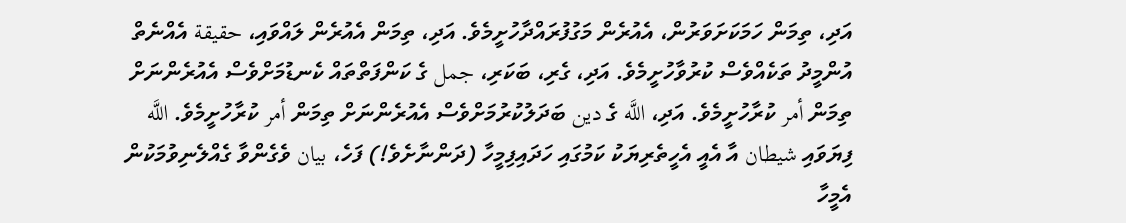އަދި، ތިމަން ހަމަކަށަވަރުން، އެއުރެން މަގުފުރައްދާހުށީމެވެ. އަދި، ތިމަން އެއުރެން ލައްވައި، حقيقة އެއްނެތް އުންމީދު ތަކެއްވެސް ކުރުވާހުށީމެވެ. އަދި، ގެރި، ބަކަރި، جمل ގެ ކަންފަތްތައް ކެނޑުމަށްވެސް އެއުރެންނަށް ތިމަން أمر ކުރާހުށީމެވެ. އަދި، اللَّه ގެ دين ބަދަލުކުރުމަށްވެސް އެއުރެންނަށް ތިމަން أمر ކުރާހުށީމެވެ. اللَّه ފިޔަވައި شيطان އާ އެއީ އެހީތެރިޔަކު ކަމުގައި ހަދައިފިމީހާ (ދަންނާށެވެ!) ފަހެ، بيان ވެގެންވާ ގެއްލެނިވުމަކުން އެމީހާ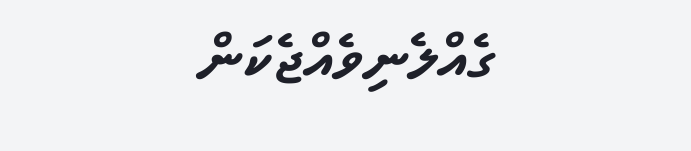ގެއްލެނިވެއްޖެކަން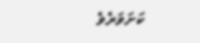ކަށަވަރެވެ